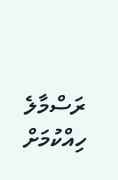ރަސްމާލެ ހިއްކުމަށް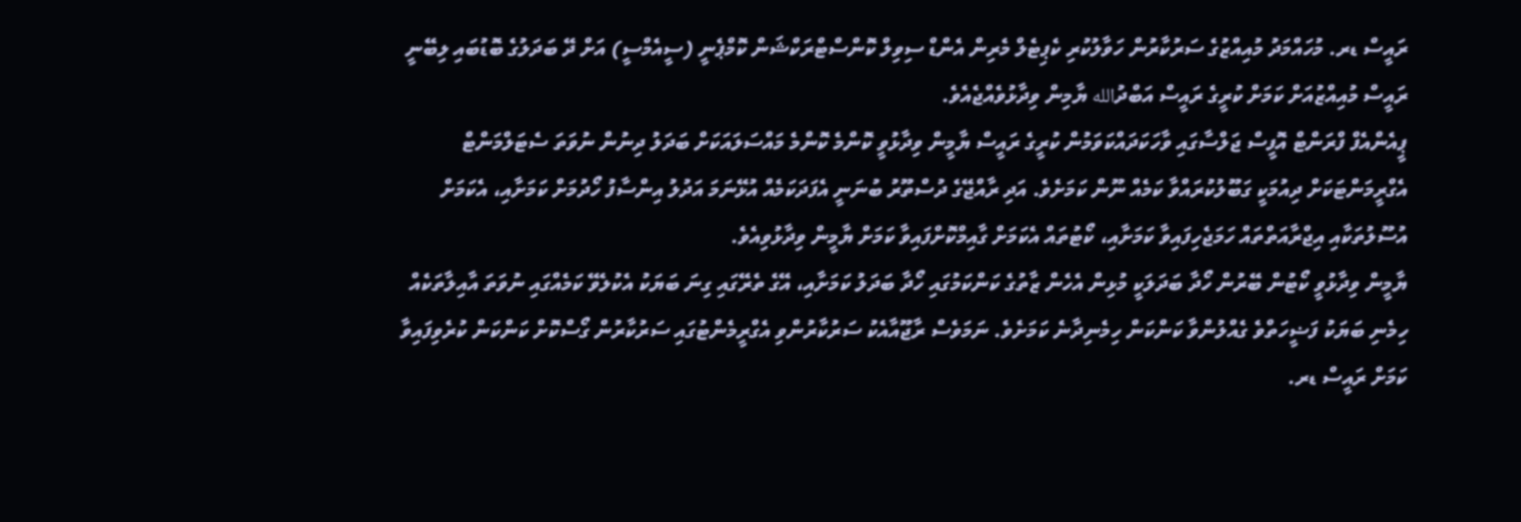ރައީސް ޑރ. މުހައްމަދު މުއިއްޒުގެ ސަރުކާރުން ހަވާލުކުރި ކެޕިޓެލް މެރިން އެންޑް ސިވިލް ކޮންސްޓްރަކްޝަން ކޮމްޕެނީ (ސީއެމްސީ) އަށް ދޭ ބަދަލުގެ ބޮޑުބައި ލިބޭނީ ރައީސް މުއިއްޒުއަށް ކަމަށް ކުރީގެ ރައީސް އަބްދުالله ޔާމިން ވިދާޅުވެއްޖެއެވެ.
ޕީއެންއެފް ފްރަންޓް އޮފީސް ޖަލްސާގައި ވާހަކަދައްކަވަމުން ކުރީގެ ރައީސް ޔާމީން ވިދާޅުވީ ކޮންމެ ކޮންމެ މައްސަލައަކަށް ބަދަލު ދިނުން ނުވަތަ ސެޓަލްމަންޓް އެގްރީމަންޓަކަށް ދިއުމަކީ ގަބޫލުކުރައްވާ ކަމެއް ނޫން ކަމަށެވެ. އަދި ރާއްޖޭގެ ދުސްތޫރު ބުނަނީ އެފަދަކަމެއް އުޅޭނަމަ އަދުލު އިންސާފު ހޯދުމަށް ކަމަށާއި، އެކަމަށް އުސޫލުތަކާއި އިޖްރާއަތްތައް ހަމަޖެހިފައިވާ ކަމަށާއި، ކޯޓުތައް އެކަމަށް ގާއިމްކޮށްފައިވާ ކަމަށް ޔާމީން ވިދާޅުވިއެވެ.
ޔާމީން ވިދާޅުވީ ކޯޓުން ބޭރުން ހޯދާ ބަދަލަކީ މުޅިން އެހެން ޒާތުގެ ކަންކަމުގައި ހޯދާ ބަދަލު ކަމަށާއި، އޭގެ ތެރޭގައި ގިނަ ބަޔަކު އެކުލެވޭ ކަމެއްގައި ނުވަތަ އާއިލާތަކެއް ހިމެނި ބަޔަކު ފަޟީހަތްވެ ގެއްލުންވާ ކަންކަން ހިމެނިދާނެ ކަމަށެވެ. ނަމަވެސް ރާޖޫއާއެކު ސަރުކާރުންވި އެގްރީމެންޓުގައި ސަރުކާރުން ގޯސްކޮށް ކަންކަން ކުރެވިފައިވާ ކަމަށް ރައީސް ޑރ.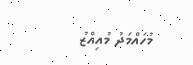މުހައްމަދު މުއިއްޒު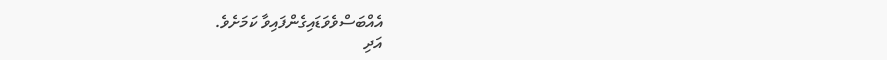އެއްބަސްވެވަޑައިގެންފައިވާ ކަމަށެވެ.
އަދި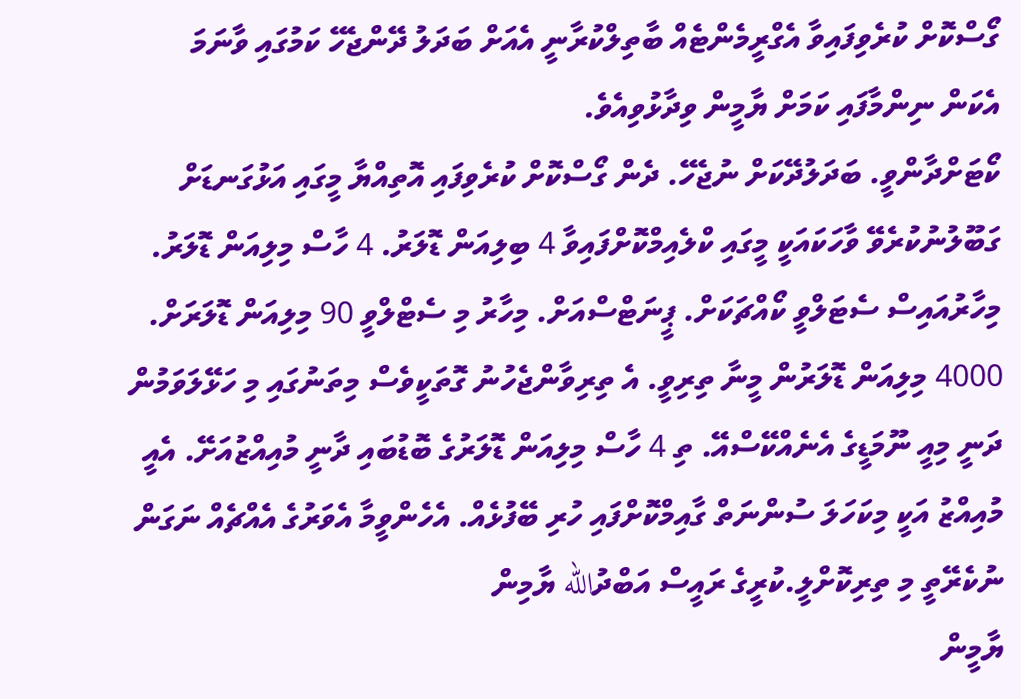ގޯސްކޮށް ކުރެވިފައިވާ އެގްރީމެންޓެއް ބާތިލްކުރާނީ އެއަށް ބަދަލު ދޭންޖެހޭ ކަމުގައި ވާނަމަ އެކަން ނިންމާފައި ކަމަށް ޔާމީން ވިދާޅުވިއެވެ.
ކޯޓަށްދާންވީ. ބަދަލުދޭކަށް ނުޖެހޭ. ދެން ގޯސްކޮށް ކުރެވިފައި އޮތިއްޔާ މީގައި އަޅުގަނޑަށް ގަބޫލުނުކުރެވޭ ވާހަކައަކީ މީގައި ކްލެއިމްކޮށްފައިވާ 4 ބިލިއަން ޑޮލަރު. 4 ހާސް މިލިއަން ޑޮލަރު. މިހާރުއައިސް ސެޓަލްވީ ކޯއްޗަކަށް. ޕީނަޓްސްއަށް. މިހާރު މި ސެޓްލްވީ 90 މިލިއަން ޑޮލަރަށް. 4000 މިލިއަން ޑޮލަރުން މީނާ ތިރިވީ. އެ ތިރިވާންޖެހުނު ގޮތަކީވެސް މިތަނުގައި މި ހަޅޭލަވަމުން ދަނީ މިއީ ނޫމަޑީގެ އެނެއްކޭސްއޭ. ތި 4 ހާސް މިލިއަން ޑޮލަރުގެ ބޮޑުބައި ދާނީ މުއިއްޒުއަށޭ. އެއީ މުއިއްޒު އަކީ މިކަހަލަ ސުންނަތް ގާއިމްކޮށްފައި ހުރި ބޭފުޅެއް. އެހެންވީމާ އެވަރުގެ އެއްޗެއް ނަގަން ނުކެރޭތީ މި ތިރިކޮށްލީ.ކުރީގެ ރައީސް އަބްދުالله ޔާމިން
ޔާމީން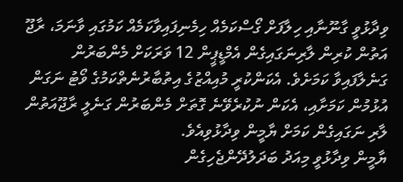ވިދާޅުވީ ގާނޫނާއި ހިލާފަށް ގޯސްކަމެއް ހިމެނިފައިވާކަމެއް ކަމުގައި ވާނަމަ، ރާޖޫ އަތުން ކުރިން ލާރިނަގައިގެން އެމްޑީޕީން 12 ވަރަކަށް މެންބަރުން ގަނެލާފައިވާ ކަމަށެވެ. އެކަންކުރީ މުއިއްޒުގެ އިތުބާރުނެތްކަމުގެ ވޯޓު ނަގަން އުޅުމުން ކަމަށާއި، އެކަން ނުކުރެވޭނެ ގޮތަށް މެންބަރުން ގަނެލީ ރާޖޫއަތުން ލާރި ނަގައިގެން ކަމަށް ޔާމީން ވިދާޅުވިއެވެ.
ޔާމީން ވިދާޅުވީ މިއަދު ބަދަލުދޭންޖެހިގެން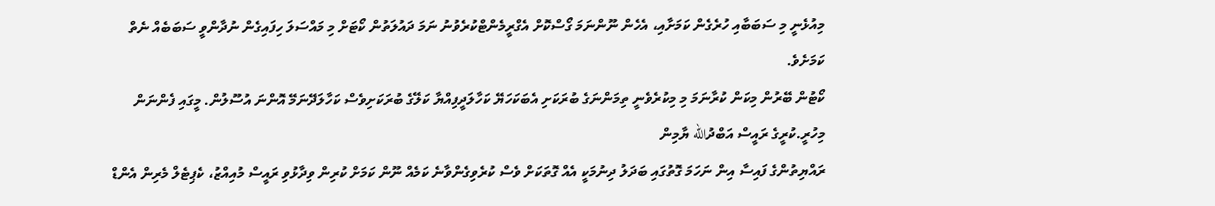މިއުޅެނީ މި ސަބަބާއި ހުރެގެން ކަމަށާއި، އެހެން ނޫންނަމަ ގޯސްކޮށް އެގްރީމެންޓްކުރެވުނު ނަމަ ދައުލަތުން ކޯޓަށް މި މައްސަލަ ހިފައިގެން ނުދާންވީ ސަބަބެއް ނެތް ކަމަށެވެ.
ކޯޓުން ބޭރުން މިކަން ކުރާނަމަ މި މިކުރެވެނީ ތިމަންނަގެ ބުރަކަށި އެބަކަހަޔޭ ކަހާލަދީފިއްޔާ ކަލޭގެ ބުރަކަށިވެސް ކަހާލަދޭނަމޭ އޮންނަ އުސޫލުން. މީގައި ފެންނަން މިހުރީ.ކުރީގެ ރައީސް އަބްދުالله ޔާމިން
ރައްޔިތުންގެ ފައިސާ އިން ނަހަމަ ގޮތުގައި ބަދަލު ދިނުމަކީ އެއް ގޮތަކަށް ވެސް ކުރެވިގެންވާނެ ކަމެއް ނޫން ކަމަށް ކުރިން ވިދާޅުވި ރައީސް މުއިއްޒު، ކެޕިޓެލް މެރިން އެންޑް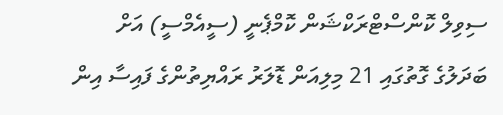ސިވިލް ކޮންސްޓްރަކްޝަން ކޮމްޕެނީ (ސީއެމްސީ) އަށް ބަދަލުގެ ގޮތުގައި 21 މިލިއަން ޑޮލަރު ރައްޔިތުންގެ ފައިސާ އިން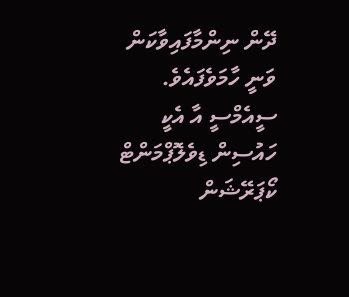ދޭން ނިންމާފައިވާކަން ވަނީ ހާމަވެފައެވެ.
ސީއެމްސީ އާ އެކީ ހައުސިން ޑިވެލޮޕްމަންޓް ކޯޕަރޭޝަން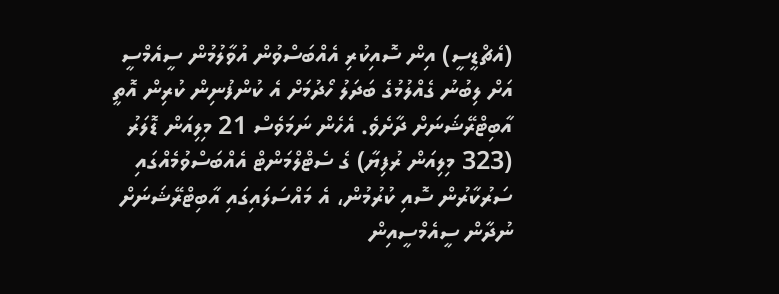(އެޗްޑީސީ) އިން ސޮއިކުރި އެއްބަސްވުން އުވާލުމުން ސީއެމްސީ އަށް ލިބުނު ގެއްލުމުގެ ބަދަލު ހޯދުމަށް އެ ކުންފުނިން ކުރިން އޮތީ އާބިޓްރޭޝަނަށް ދާށެވެ. އެހެން ނަމަވެސް 21 މިލިއަން ޑޮލަރު (323 މިލިއަން ރުފިޔާ) ގެ ސެޓްލްމަންޓް އެއްބަސްވުމެއްގައި ސަރުކާރުން ސޮއި ކުރުމުން، އެ މައްސަލައިގައި އާބިޓްރޭޝަނަށް ނުދާން ސީއެމްސީއިން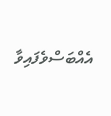އެއްބަސްވެފައިވާ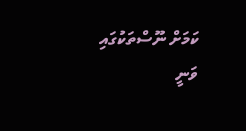ކަމަށް ނޫސްތަކުގައި ވަނީ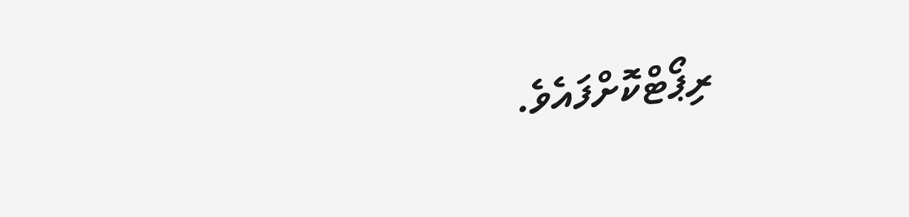ރިޕޯޓްކޮށްފައެވެ.